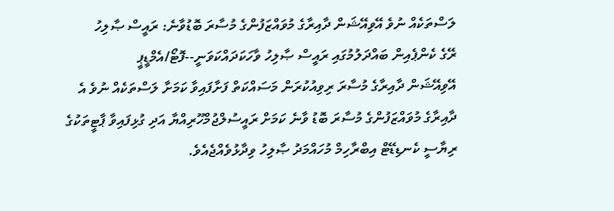ލަސްތަކެއް ނުވެ އޭވިއޭޝަން ދާއިރާގެ މުވައްޒަފުންގެ މުސާރަ ބޮޑުވާނެ: ރައީސް ޞާލިހު
ރޭގެ ކެންޕެއިން ބައްދަލުމުގައި ރައީސް ޞާލިހު ވާހަކަދައްކަވަނީ--ފޮޓޯ/އެމްޑީޕީ
އޭވިއޭޝަން ދާއިރާގެ މުސާރަ ރިވިއުކުރަން މަސައްކަތް ފަށާފައިވާ ކަމަށާ ލަސްތަކެއް ނުވެ އެ ދާއިރާގެ މުވައްޒަފުންގެ މުސާރަ ބޮޑު ވާނެ ކަމަށް ރައީސުލްޖުމްހޫރިއްޔާ އަދި ގުޅިފައިވާ ޕާޓީތަކުގެ ރިޔާސީ ކެނޑިޑޭޓް އިބްރާހިމް މުހައްމަދު ޞާލިހު ވިދާޅުވެއްޖެއެވެ.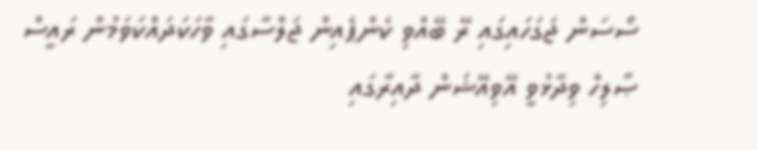ސޯސަން ޖަގަހައިގައި ރޭ ބޭއްވި ކެންޕެއިން ޖަލްސާގައި ވާހަކަދައްކަވަމުން ރައީސް ޞާލިހް ވިދާޅުވީ އޭވިއޭޝަން ދާއިރާގައި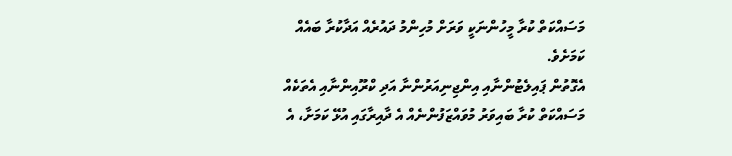މަސައްކަތް ކުރާ މީހުންނަކީ ވަރަށް މުހިންމު ދައުރެއް އަދާކުރާ ބައެއް ކަމަށެވެ.
އެގޮތުން ޕައިލެޓުންނާއި އިންޖިނިއަރުންނާ އަދި ކްރޫއިންނާއި އެތަކެއް މަސައްކަތް ކުރާ ބައިވަރު މުވައްޒަފުންނެއް އެ ދާއިރާގައި އުޅޭ ކަމަށާ، އެ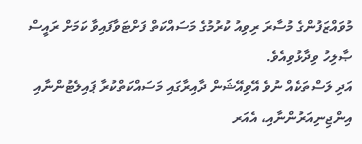މުވައްޒަފުންގެ މުސާރަ ރިވިއު ކުރުމުގެ މަސައްކަތް ފަށްޓަވާފައިވާ ކަމަށް ރައީސް ޞާލިހު ވިދާޅުވިއެވެ.
އަދި ލަސްތަކެއް ނުވެ އޭވިއޭޝަން ދާއިރާގައި މަސައްކަތްކުރާ ޕައިލެޓުންނާއި އިންޖިނިއަރުންނާއި، އެއަރ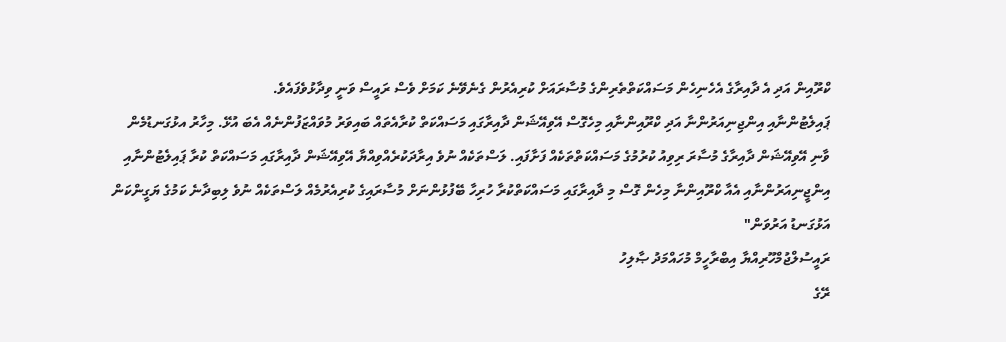ކްރޫއިން އަދި އެ ދާއިރާގެ އެހެނިހެން މަސައްކަތްތެރިންގެ މުސާރައަށް ކުރިއެރުން ގެނެވޭނެ ކަމަށް ވެސް ރައީސް ވަނީ ވިދާޅުވެފައެވެ.
ޕައިލެޓުންނާއި އިންޖިނިއަރުންނާ އަދި ކްރޫއިންނާއި މިހެގޮސް އޭވިއޭޝަން ދާއިރާގައި މަސައްކަތް ކުރާއެތައް ބައިވަރު މުވައްޒަފުންނެއް އެބަ އުޅޭ. މިހާރު އޅުގަނޑުމެން ވާނި އޭވިއޭޝަން ދާއިރާގެ މުސާރަ ރިވިއު ކުރުމުގެ މަސައްކަތްތަކެއް ފަށާފައި. ލަސްތަކެއް ނުވެ އިރާދަކުރެއްވިއްޔާ އޭވިއޭޝަން ދާއިރާގައި މަސައްކަތް ކުރާ ޕައިލެޓުންނާއި އިންޖީނިއަރުންނާއި އެއާ ކްރޫއިންނާ މިހެން ގޮސް މި ދާއިރާގައި މަސައްކަތްކުރާ ހުރިހާ ބޭފުޅުންނަށް މުސާރައިގެ ކުރިއެރުމެއް ލަސްތަކެއް ނުވެ ލިބިދާނެ ކަމުގެ ޔަގީންކަން އަޅުގަނޑު އަރުވަން"
ރައީސުލްޖުމްހޫރިއްޔާ އިބްރާހީމް މުހައްމަދު ޞާލިހު
ރޭގެ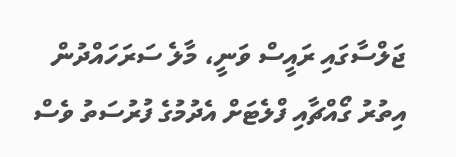ޖަލްސާގައި ރައީސް ވަނީ، މާލެ ސަރަހައްދުން އިތުރު ގޯއްޗާއި ފްލެޓަށް އެދުމުގެ ފުރުސަތު ވެސް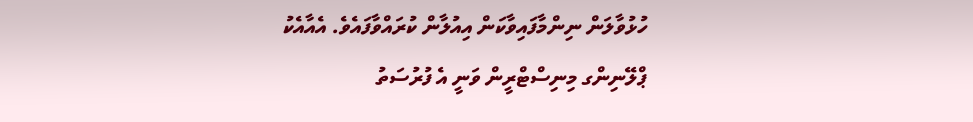ހުޅުވާލަން ނިންމާފައިވާކަން އިއުލާން ކުރައްވާފައެވެ. އެއާއެކު ޕްލޭނިންގ މިނިސްޓްރީން ވަނީ އެ ފުރުސަތު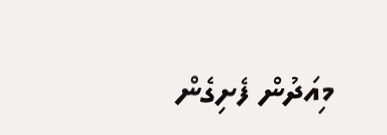މިއަދުން ފެށިގެން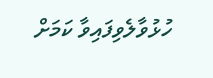ހުޅުވާލެވިފައިވާ ކަމަށް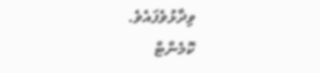ވިދާޅުވެފައެވެ.
ކޮމެންޓް